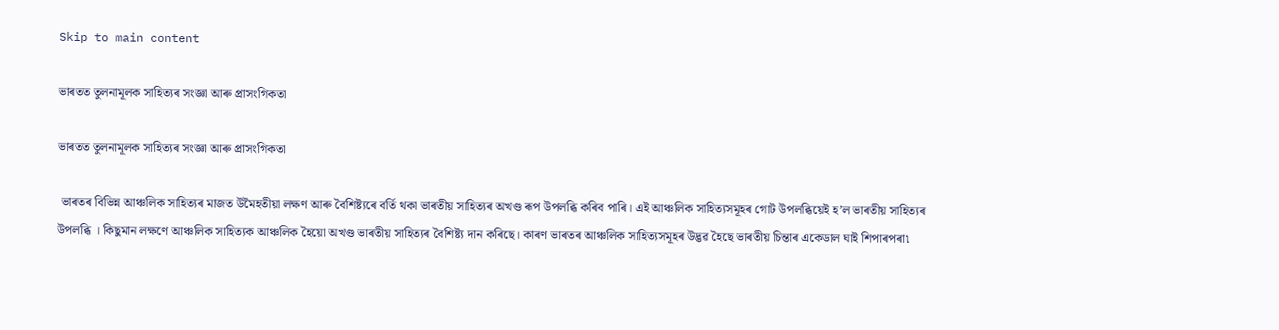Skip to main content

ভাৰতত তুলনামূলক সাহিত্যৰ সংজ্ঞা আৰু প্ৰাসংগিকতা

ভাৰতত তুলনামূলক সাহিত্যৰ সংজ্ঞা আৰু প্ৰাসংগিকতা

 ভাৰতৰ বিভিন্ন আঞ্চলিক সাহিত্যৰ মাজত উমৈহতীয়া লক্ষণ আৰু বৈশিষ্ট্যৰে বৰ্তি থকা ভাৰতীয় সাহিত্যৰ অখণ্ড ৰূপ উপলব্ধি কৰিব পাৰি। এই আঞ্চলিক সাহিত্যসমূহৰ গোট উপলব্ধিয়েই হ’ল ভাৰতীয় সাহিত্যৰ উপলব্ধি । কিছুমান লক্ষণে আঞ্চলিক সাহিত্যক আঞ্চলিক হৈয়ো অখণ্ড ভাৰতীয় সাহিত্যৰ বৈশিষ্ট্য দান কৰিছে। কাৰণ ভাৰতৰ আঞ্চলিক সাহিত্যসমূহৰ উদ্ভৱ হৈছে ভাৰতীয় চিন্তাৰ একেডাল ঘাই শিপাৰপৰা৷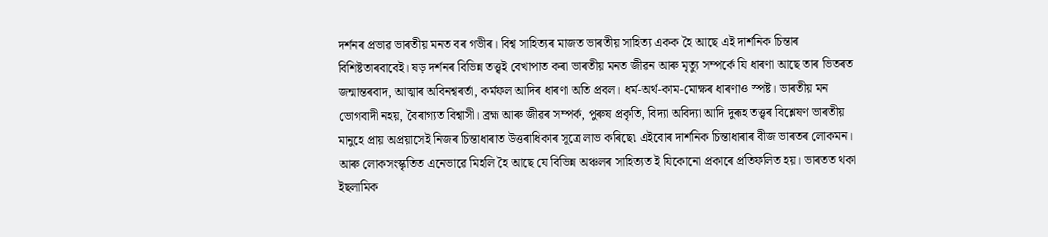দৰ্শনৰ প্ৰভাৱ ভাৰতীয় মনত বৰ গভীৰ। বিশ্ব সাহিত্যৰ মাজত ভাৰতীয় সাহিত্য একক হৈ আছে এই দার্শনিক চিন্তাৰ বিশিষ্টতাৰবাবেই। ষড় দৰ্শনৰ বিভিন্ন তত্ত্বই বেখাপাত কৰা ভাৰতীয় মনত জীৱন আৰু মৃত্যু সম্পর্কে যি ধাৰণা আছে তাৰ ভিতৰত জন্মান্তৰবাদ, আত্মাৰ অবিনশ্বৰৰ্তা, কর্মফল আদিৰ ধাৰণা অতি প্রবল। ধর্ম-অর্থ-কাম-মোক্ষৰ ধাৰণাও স্পষ্ট। ভাৰতীয় মন ভোগবাদী নহয়, বৈৰাগ্যত বিশ্বাসী। ব্রহ্ম আৰু জীৱৰ সম্পৰ্ক, পুৰুষ প্রকৃতি, বিদ্যা অবিদ্যা আদি দুৰূহ তত্ত্বৰ বিশ্লেষণ ভাৰতীয় মানুহে প্রায় অপ্ৰয়াসেই নিজৰ চিন্তাধাৰাত উত্তৰাধিকাৰ সূত্ৰে লাভ কৰিছে৷ এইবোৰ দার্শনিক চিন্তাধাৰাৰ বীজ ভাৰতৰ লোকমন। আৰু লোকসংস্কৃতিত এনেভাৱে মিহলি হৈ আছে যে বিভিন্ন অঞ্চলৰ সাহিত্যত ই যিকোনো প্ৰকাৰে প্ৰতিফলিত হয়। ভাৰতত থকা ইছলামিক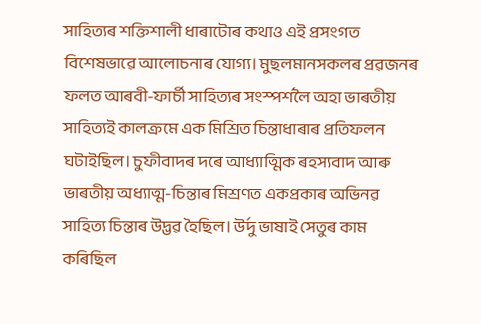সাহিত্যৰ শক্তিশালী ধাৰাটোৰ কথাও এই প্ৰসংগত বিশেষভাৱে আলোচনাৰ যোগ্য। মুছলমানসকলৰ প্ৰৱজনৰ ফলত আৰবী-ফাৰ্চী সাহিত্যৰ সংস্পৰ্শলৈ অহা ভাৰতীয় সাহিত্যই কালক্রমে এক মিশ্রিত চিন্তাধাৰাৰ প্ৰতিফলন ঘটাইছিল। চুফীবাদৰ দৰে আধ্যাত্মিক ৰহস্যবাদ আৰু ভাৰতীয় অধ্যাত্ম-চিন্তাৰ মিশ্ৰণত একপ্ৰকাৰ অভিনৱ সাহিত্য চিন্তাৰ উদ্ভৱ হৈছিল। উর্দু ভাষাই সেতুৰ কাম কৰিছিল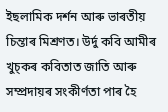ইছলামিক দর্শন আৰু ভাৰতীয় চিন্তাৰ মিশ্ৰণত। উর্দু কবি আমীৰ খুচ্‌কৰ কবিতাত জাতি আৰু সম্প্ৰদায়ৰ সংকীর্ণতা পাৰ হৈ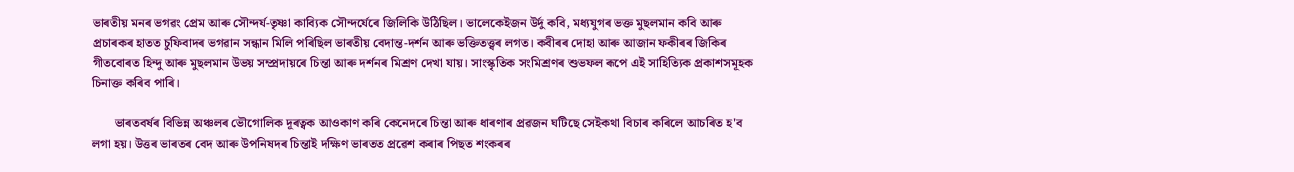ভাৰতীয় মনৰ ভগৱং প্ৰেম আৰু সৌন্দৰ্য-তৃষ্ণা কাব্যিক সৌন্দর্যেৰে জিলিকি উঠিছিল। ভালেকেইজন উর্দু কবি, মধ্যযুগৰ ভক্ত মুছলমান কবি আৰু প্ৰচাৰকৰ হাতত চুফিবাদৰ ভগৱান সন্ধান মিলি পৰিছিল ভাৰতীয় বেদান্ত-দর্শন আৰু ভক্তিতত্ত্বৰ লগত। কবীৰৰ দোহা আৰু আজান ফকীৰৰ জিকিৰ গীতবোৰত হিন্দু আৰু মুছলমান উভয় সম্প্রদায়ৰে চিন্তা আৰু দৰ্শনৰ মিশ্রণ দেখা যায়। সাংস্কৃতিক সংমিশ্রণৰ শুভফল ৰূপে এই সাহিত্যিক প্রকাশসমূহক চিনাক্ত কৰিব পাৰি।

       ভাৰতবৰ্ষৰ বিভিন্ন অঞ্চলৰ ভৌগোলিক দূৰত্বক আওকাণ কৰি কেনেদৰে চিন্তা আৰু ধাৰণাৰ প্ৰৱজন ঘটিছে সেইকথা বিচাৰ কৰিলে আচৰিত হ'ব লগা হয়। উত্তৰ ভাৰতৰ বেদ আৰু উপনিষদৰ চিন্তাই দক্ষিণ ভাৰতত প্ৰৱেশ কৰাৰ পিছত শংকৰৰ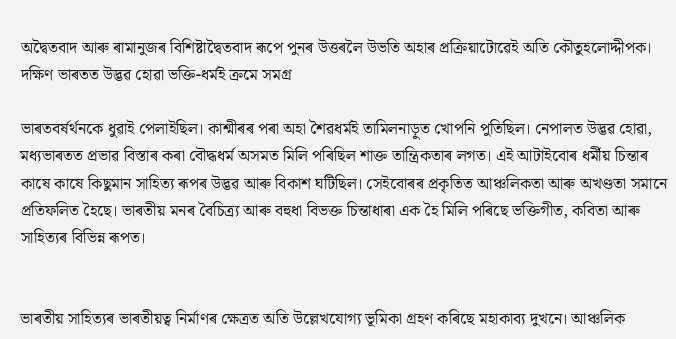অদ্বৈতবাদ আৰু ৰামানুজৰ বিশিষ্টাদ্বৈতবাদ ৰূপে পুনৰ উত্তৰলৈ উভতি অহাৰ প্ৰক্ৰিয়াটোৱেই অতি কৌতুহলোদ্দীপক। দক্ষিণ ভাৰতত উদ্ভৱ হোৱা ভক্তি-ধৰ্মই ক্ৰমে সমগ্র

ভাৰতবৰ্ষৰ্থনকে ধুৱাই পেলাইছিল। কাশ্মীৰৰ পৰা অহা শৈৱধৰ্মই তামিলনাড়ুত খোপনি পুতিছিল। নেপালত উদ্ভৱ হোৱা, মধ্যভাৰতত প্ৰভাৱ বিস্তাৰ কৰা বৌদ্ধধর্ম অসমত মিলি পৰিছিল শাক্ত তান্ত্রিকতাৰ লগত। এই আটাইবোৰ ধৰ্মীয় চিন্তাৰ কাষে কাষে কিছুমান সাহিত্য ৰূপৰ উদ্ভৱ আৰু বিকাশ ঘটিছিল। সেইবোৰৰ প্ৰকৃতিত আঞ্চলিকতা আৰু অখণ্ডতা সমানে প্রতিফলিত হৈছে। ভাৰতীয় মনৰ বৈচিত্র্য আৰু বহুধা বিভক্ত চিন্তাধাৰা এক হৈ মিলি পৰিছে ভক্তিগীত, কবিতা আৰু সাহিত্যৰ বিভিন্ন ৰূপত।


ভাৰতীয় সাহিত্যৰ ভাৰতীয়ত্ব নিৰ্মাণৰ ক্ষেত্ৰত অতি উল্লেখযোগ্য ভূমিকা গ্ৰহণ কৰিছে মহাকাব্য দুখনে। আঞ্চলিক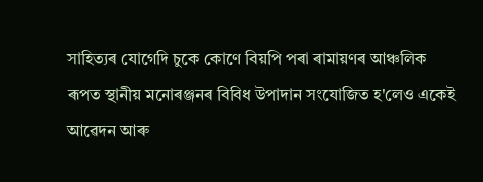সাহিত্যৰ যোগেদি চুকে কোণে বিয়পি পৰা ৰামায়ণৰ আঞ্চলিক ৰূপত স্থানীয় মনোৰঞ্জনৰ বিবিধ উপাদান সংযোজিত হ'লেও একেই আৱেদন আৰু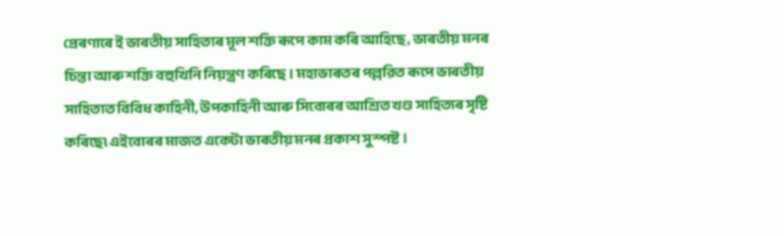প্ৰেৰণাৰে ই ভাৰতীয় সাহিত্যৰ মূল শক্তি ৰূপে কাম কৰি আহিছে, ভাৰতীয় মনৰ চিন্তা আৰু শক্তি বহুখিনি নিয়ন্ত্ৰণ কৰিছে। মহাভাৰতৰ পল্লৱিত ৰূপে ভাৰতীয় সাহিত্যত বিবিধ কাহিনী, উপকাহিনী আৰু সিবোৰৰ আশ্রিত খণ্ড সাহিত্যৰ সৃষ্টি কৰিছে৷ এইবোৰৰ মাজত একেটা ভাৰতীয় মনৰ প্রকাশ সুস্পষ্ট।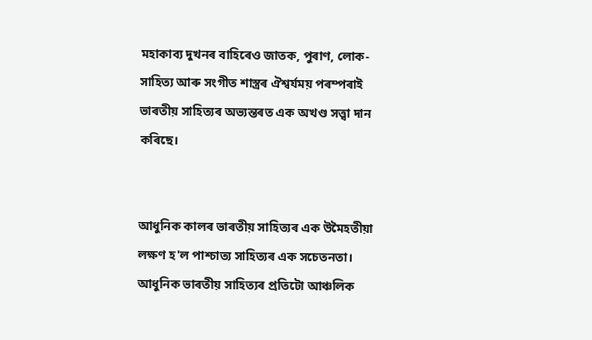মহাকাব্য দুখনৰ বাহিৰেও জাতক, পুৰাণ, লোক-সাহিত্য আৰু সংগীত শাস্ত্ৰৰ ঐশ্বর্যময় পৰম্পৰাই ভাৰতীয় সাহিত্যৰ অভ্যন্তৰত এক অখণ্ড সত্ত্বা দান কৰিছে।


আধুনিক কালৰ ভাৰতীয় সাহিত্যৰ এক উমৈহতীয়া লক্ষণ হ'ল পাশ্চাত্য সাহিত্যৰ এক সচেতনতা। আধুনিক ভাৰতীয় সাহিত্যৰ প্ৰতিটো আঞ্চলিক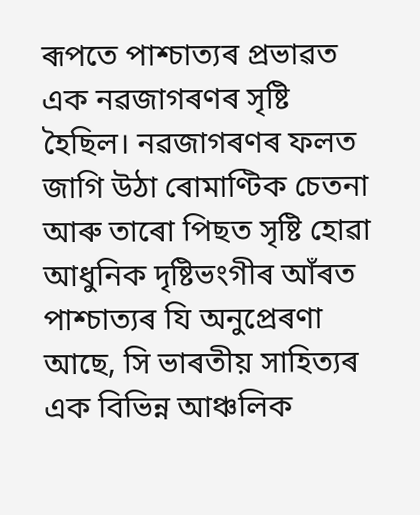ৰূপতে পাশ্চাত্যৰ প্ৰভাৱত এক নৱজাগৰণৰ সৃষ্টি হৈছিল। নৱজাগৰণৰ ফলত জাগি উঠা ৰোমাণ্টিক চেতনা আৰু তাৰো পিছত সৃষ্টি হোৱা আধুনিক দৃষ্টিভংগীৰ আঁৰত পাশ্চাত্যৰ যি অনুপ্ৰেৰণা আছে, সি ভাৰতীয় সাহিত্যৰ এক বিভিন্ন আঞ্চলিক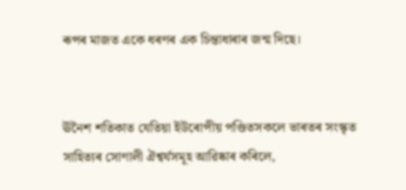ৰূপৰ মাজত একে ধৰণৰ এক চিন্তাধাৰাৰ জন্ম দিছে।


ঊনৈশ শতিকাত যেতিয়া ইউৰোপীয় পণ্ডিতসকলে ভাৰতৰ সংস্কৃত সাহিত্যৰ সোণালী ঐশ্বৰ্যসমূহ আৱিষ্কাৰ কৰিলে,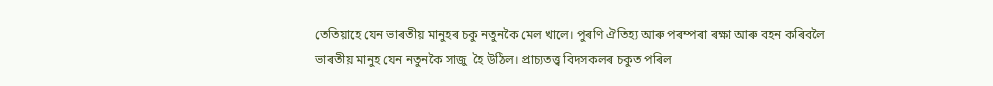তেতিয়াহে যেন ভাৰতীয় মানুহৰ চকু নতুনকৈ মেল খালে। পুৰণি ঐতিহ্য আৰু পৰম্পৰা ৰক্ষা আৰু বহন কৰিবলৈ ভাৰতীয় মানুহ যেন নতুনকৈ সাজু  হৈ উঠিল। প্রাচ্যতত্ত্ব বিদসকলৰ চকুত পৰিল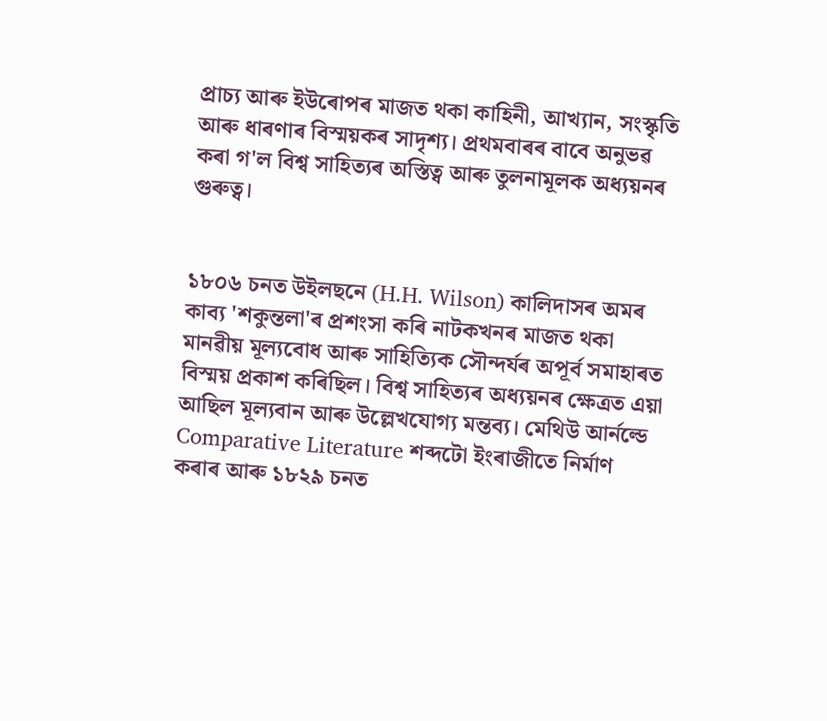প্ৰাচ্য আৰু ইউৰোপৰ মাজত থকা কাহিনী, আখ্যান, সংস্কৃতি আৰু ধাৰণাৰ বিস্ময়কৰ সাদৃশ্য। প্ৰথমবাৰৰ বাবে অনুভৱ কৰা গ'ল বিশ্ব সাহিত্যৰ অস্তিত্ব আৰু তুলনামূলক অধ্যয়নৰ গুৰুত্ব।


১৮০৬ চনত উইলছনে (H.H. Wilson) কালিদাসৰ অমৰ কাব্য 'শকুন্তলা'ৰ প্ৰশংসা কৰি নাটকখনৰ মাজত থকা মানৱীয় মূল্যবোধ আৰু সাহিত্যিক সৌন্দৰ্যৰ অপূৰ্ব সমাহাৰত বিস্ময় প্রকাশ কৰিছিল। বিশ্ব সাহিত্যৰ অধ্যয়নৰ ক্ষেত্ৰত এয়া আছিল মূল্যবান আৰু উল্লেখযোগ্য মন্তব্য। মেথিউ আর্নল্ডে Comparative Literature শব্দটো ইংৰাজীতে নিৰ্মাণ কৰাৰ আৰু ১৮২৯ চনত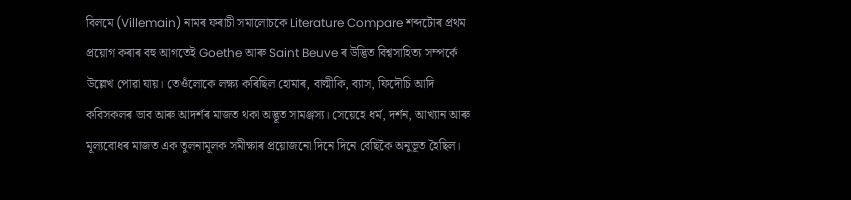বিলমে (Villemain) নামৰ ফৰাচী সমালোচকে Literature Compare শব্দটোৰ প্ৰথম প্ৰয়োগ কৰাৰ বহু আগতেই Goethe আৰু Saint Beuve ৰ উদ্ভিত বিশ্বসাহিত্য সম্পর্কে উল্লেখ পোৱা যায়। তেওঁলোকে লক্ষ্য কৰিছিল হোমাৰ, বাল্মীকি, ব্যাস, ফিদৌচি আদি কবিসকলৰ ভাব আৰু আদৰ্শৰ মাজত থকা অদ্ভূত সামঞ্জস্য। সেয়েহে ধর্ম, দর্শন, আখ্যান আৰু মূল্যবোধৰ মাজত এক তুলনামূলক সমীক্ষাৰ প্ৰয়োজনো দিনে দিনে বেছিকৈ অনুভূত হৈছিল।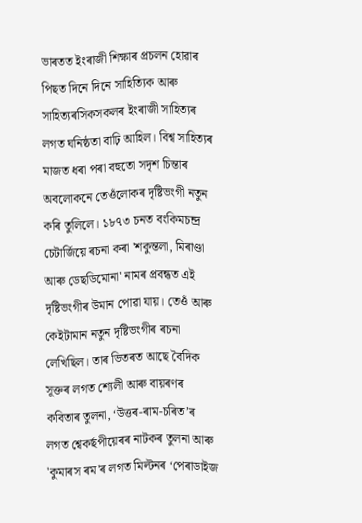ভাৰতত ইংৰাজী শিক্ষাৰ প্ৰচলন হোৱাৰ পিছত দিনে দিনে সাহিত্যিক আৰু সাহিত্যৰসিকসকলৰ ইংৰাজী সাহিত্যৰ লগত ঘনিষ্ঠতা বাঢ়ি আহিল। বিশ্ব সাহিত্যৰ মাজত ধৰা পৰা বহুতো সদৃশ চিন্তাৰ অবলোকনে তেওঁলোকৰ দৃষ্টিভংগী নতুন কৰি তুলিলে। ১৮৭৩ চনত বংকিমচন্দ্র চেটার্জিয়ে ৰচনা কৰা 'শকুন্তলা, মিৰাণ্ডা আৰু ডেছডিমোনা' নামৰ প্ৰবন্ধত এই দৃষ্টিভংগীৰ উমান পোৱা যায়। তেওঁ আৰু কেইটামান নতুন দৃষ্টিভংগীৰ ৰচনা লেখিছিল। তাৰ ভিতৰত আছে বৈদিক সূক্তৰ লগত শ্যেলী আৰু বায়ৰণৰ কবিতাৰ তুলনা, ‘উত্তৰ-ৰাম-চৰিত’ৰ লগত শ্বেকৰ্ছপীয়েৰৰ নাটকৰ তুলনা আৰু 'কুমাৰস ৰম'ৰ লগত মিল্টনৰ ‘পেৰাডাইজ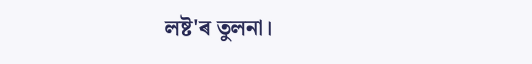লষ্ট'ৰ তুলনা।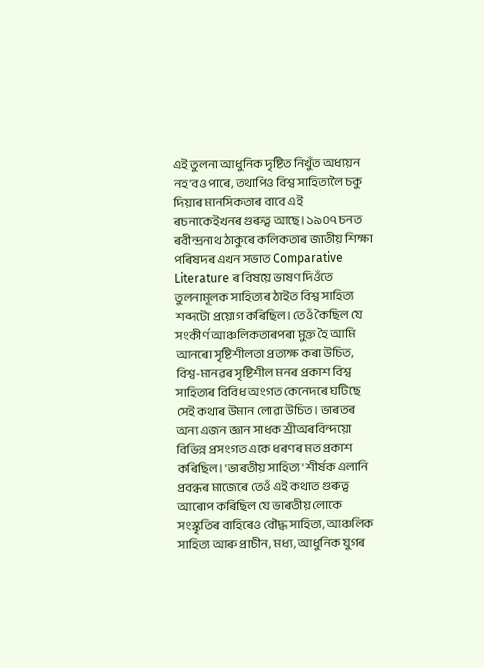এই তুলনা আধুনিক দৃষ্টিত নিখুঁত অধ্যয়ন নহ'বও পাৰে, তথাপিও বিশ্ব সাহিত্যলৈ চকু দিয়াৰ মানসিকতাৰ বাবে এই ৰচনাকেইখনৰ গুৰুত্ব আছে। ১৯০৭ চনত ৰবীন্দ্রনাথ ঠাকুৰে কলিকতাৰ জাতীয় শিক্ষা পৰিষদৰ এখন সভাত Comparative Literature ৰ বিষয়ে ভাষণ দিওঁতে তুলনামূলক সাহিত্যৰ ঠাইত বিশ্ব সাহিত্য শব্দটো প্ৰয়োগ কৰিছিল। তেওঁ কৈছিল যে সংকীর্ণ আঞ্চলিকতাৰপৰা মুক্ত হৈ আমি আনৰো সৃষ্টিশীলতা প্রত্যক্ষ কৰা উচিত, বিশ্ব-মানৱৰ সৃষ্টিশীল মনৰ প্ৰকাশ বিশ্ব সাহিত্যৰ বিবিধ অংগত কেনেদৰে ঘটিছে সেই কথাৰ উমান লোৱা উচিত। ভাৰতৰ অন্য এজন জ্ঞান সাধক শ্ৰীঅৰবিন্দয়ো বিভিন্ন প্ৰসংগত একে ধৰণৰ মত প্রকাশ কৰিছিল। 'ভাৰতীয় সাহিত্য' শীর্ষক এলানি প্ৰবন্ধৰ মাজেৰে তেওঁ এই কথাত গুৰুত্ব আৰোপ কৰিছিল যে ভাৰতীয় লোকে সংস্কৃতিৰ বাহিৰেও বৌদ্ধ সাহিত্য, আঞ্চলিক সাহিত্য আৰু প্ৰাচীন, মধ্য, আধুনিক যুগৰ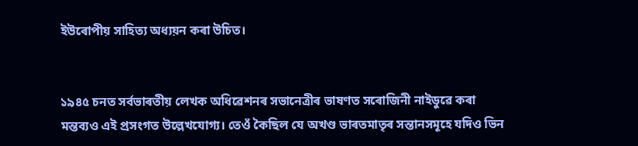ইউৰোপীয় সাহিত্য অধ্যয়ন কৰা উচিত।


১৯৪৫ চনত সৰ্বভাৰতীয় লেখক অধিৱেশনৰ সভানেত্ৰীৰ ভাষণত সৰোজিনী নাইডুৱে কৰা মন্তব্যও এই প্ৰসংগত উল্লেখযোগ্য। তেওঁ কৈছিল যে অখণ্ড ভাৰতমাতৃৰ সন্তানসমূহে যদিও ভিন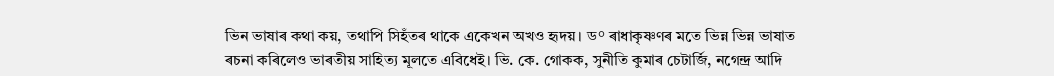ভিন ভাষাৰ কথা কয়, তথাপি সিহঁতৰ থাকে একেখন অখও হৃদয়। ড° ৰাধাকৃষ্ণণৰ মতে ভিন্ন ভিন্ন ভাষাত ৰচনা কৰিলেও ভাৰতীয় সাহিত্য মূলতে এবিধেই। ভি. কে. গোকক, সুনীতি কুমাৰ চেটার্জি, নগেন্দ্র আদি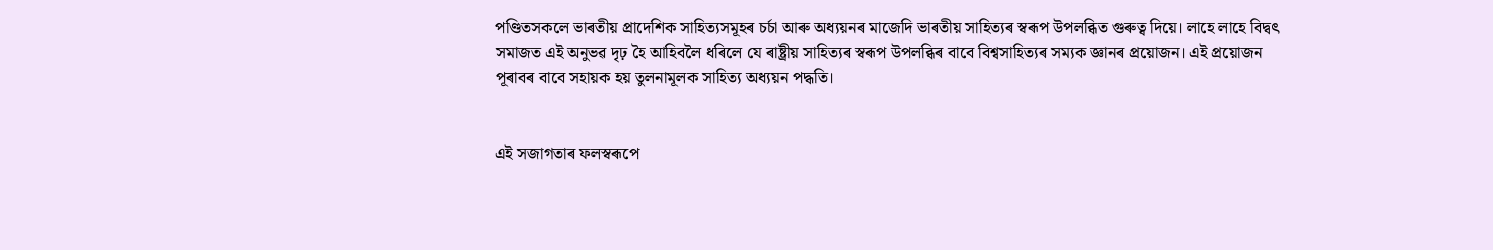পণ্ডিতসকলে ভাৰতীয় প্রাদেশিক সাহিত্যসমূহৰ চৰ্চা আৰু অধ্যয়নৰ মাজেদি ভাৰতীয় সাহিত্যৰ স্বৰূপ উপলব্ধিত গুৰুত্ব দিয়ে। লাহে লাহে বিদ্বৎ সমাজত এই অনুভৱ দৃঢ় হৈ আহিবলৈ ধৰিলে যে ৰাষ্ট্ৰীয় সাহিত্যৰ স্বৰূপ উপলব্ধিৰ বাবে বিশ্বসাহিত্যৰ সম্যক জ্ঞানৰ প্ৰয়োজন। এই প্রয়োজন পূৰাবৰ বাবে সহায়ক হয় তুলনামূলক সাহিত্য অধ্যয়ন পদ্ধতি।


এই সজাগতাৰ ফলস্বৰূপে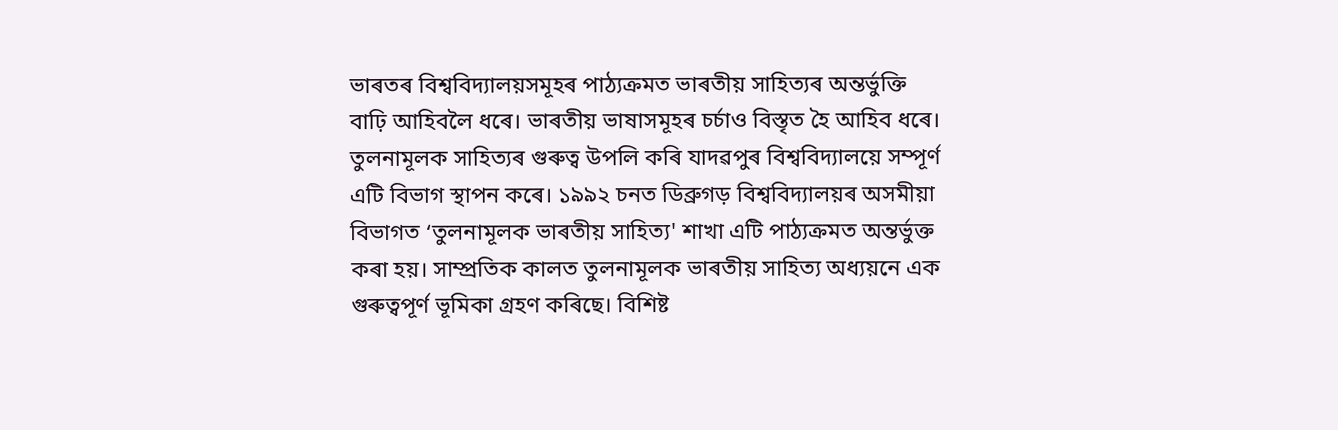ভাৰতৰ বিশ্ববিদ্যালয়সমূহৰ পাঠ্যক্ৰমত ভাৰতীয় সাহিত্যৰ অন্তৰ্ভুক্তি বাঢ়ি আহিবলৈ ধৰে। ভাৰতীয় ভাষাসমূহৰ চৰ্চাও বিস্তৃত হৈ আহিব ধৰে। তুলনামূলক সাহিত্যৰ গুৰুত্ব উপলি কৰি যাদৱপুৰ বিশ্ববিদ্যালয়ে সম্পূর্ণ এটি বিভাগ স্থাপন কৰে। ১৯৯২ চনত ডিব্ৰুগড় বিশ্ববিদ্যালয়ৰ অসমীয়া বিভাগত ‘তুলনামূলক ভাৰতীয় সাহিত্য' শাখা এটি পাঠ্যক্ৰমত অন্তর্ভুক্ত কৰা হয়। সাম্প্রতিক কালত তুলনামূলক ভাৰতীয় সাহিত্য অধ্যয়নে এক গুৰুত্বপূৰ্ণ ভূমিকা গ্ৰহণ কৰিছে। বিশিষ্ট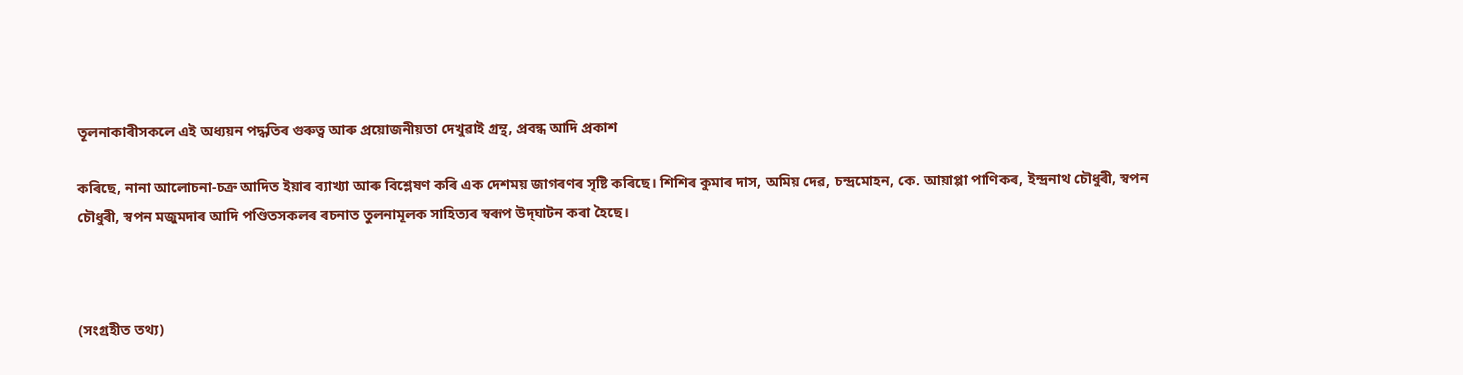তূলনাকাৰীসকলে এই অধ্যয়ন পদ্ধতিৰ গুৰুত্ব আৰু প্ৰয়োজনীয়তা দেখুৱাই গ্ৰন্থ, প্রবন্ধ আদি প্ৰকাশ

কৰিছে, নানা আলোচনা-চক্ৰ আদিত ইয়াৰ ব্যাখ্যা আৰু বিশ্লেষণ কৰি এক দেশময় জাগৰণৰ সৃষ্টি কৰিছে। শিশিৰ কুমাৰ দাস, অমিয় দেৱ, চন্দ্রমোহন, কে. আয়াপ্পা পাণিকৰ, ইন্দ্ৰনাথ চৌধুৰী, স্বপন চৌধুৰী, স্বপন মজুমদাৰ আদি পণ্ডিতসকলৰ ৰচনাত তুলনামূলক সাহিত্যৰ স্বৰূপ উদ্‌ঘাটন কৰা হৈছে।



(সংগ্ৰহীত তথ্য)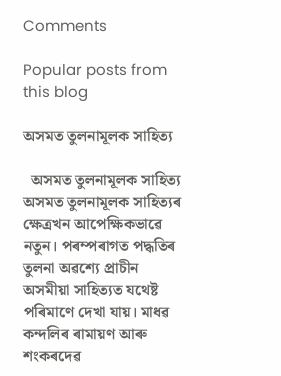Comments

Popular posts from this blog

অসমত তুলনামূলক সাহিত্য

  অসমত তুলনামূলক সাহিত্য অসমত তুলনামূলক সাহিত্যৰ ক্ষেত্ৰখন আপেক্ষিকভাৱে নতুন। পৰম্পৰাগত পদ্ধতিৰ তুলনা অৱশ্যে প্রাচীন অসমীয়া সাহিত্যত যথেষ্ট পৰিমাণে দেখা যায়। মাধৱ কন্দলিৰ ৰামায়ণ আৰু শংকৰদেৱ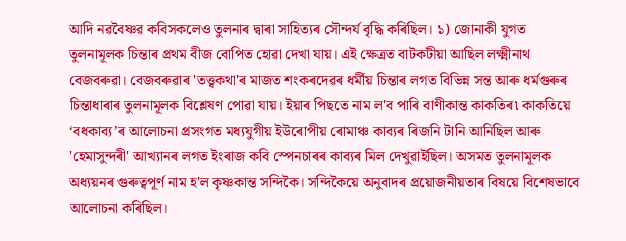আদি নৱবৈষ্ণৱ কবিসকলেও তুলনাৰ দ্বাৰা সাহিত্যৰ সৌন্দৰ্য বৃদ্ধি কৰিছিল। ১) জোনাকী যুগত তুলনামূলক চিন্তাৰ প্ৰথম বীজ বোপিত হোৱা দেখা যায়। এই ক্ষেত্ৰত বাটকটীয়া আছিল লক্ষ্মীনাথ বেজবৰুৱা। বেজবৰুৱাৰ 'তত্ত্বকথা'ৰ মাজত শংকৰদেৱৰ ধৰ্মীয় চিন্তাৰ লগত বিভিন্ন সন্ত আৰু ধৰ্মগুৰুৰ চিন্তাধাৰাৰ তুলনামূলক বিশ্লেষণ পোৱা যায়। ইয়াৰ পিছতে নাম ল'ব পাৰি বাণীকান্ত কাকতিৰ৷ কাকতিয়ে ‘বধকাব্য’ৰ আলোচনা প্ৰসংগত মধ্যযুগীয় ইউৰোপীয় ৰোমাঞ্চ কাব্যৰ ৰিজনি টানি আনিছিল আৰু 'হেমাসুন্দৰী' আখ্যানৰ লগত ইংৰাজ কবি স্পেনচাৰৰ কাব্যৰ মিল দেখুৱাইছিল। অসমত তুলনামূলক অধ্যয়নৰ গুৰুত্বপূৰ্ণ নাম হ'ল কৃষ্ণকান্ত সন্দিকৈ। সন্দিকৈয়ে অনুবাদৰ প্ৰয়োজনীয়তাৰ বিষয়ে বিশেষভাবে আলোচনা কৰিছিল।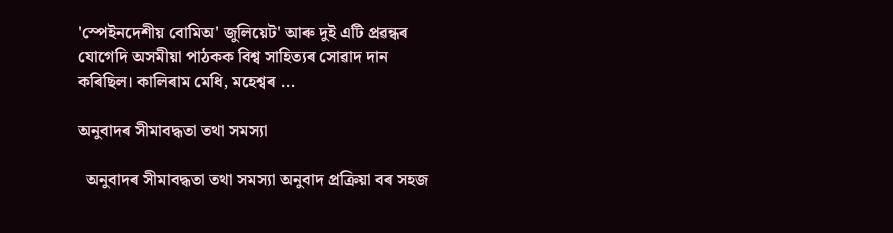'স্পেইনদেশীয় বোমিঅ' জুলিয়েট' আৰু দুই এটি প্ৰৱন্ধৰ যোগেদি অসমীয়া পাঠকক বিশ্ব সাহিত্যৰ সোৱাদ দান কৰিছিল। কালিৰাম মেধি, মহেশ্বৰ ...

অনুবাদৰ সীমাবদ্ধতা তথা সমস্যা

  অনুবাদৰ সীমাবদ্ধতা তথা সমস্যা অনুবাদ প্ৰক্ৰিয়া বৰ সহজ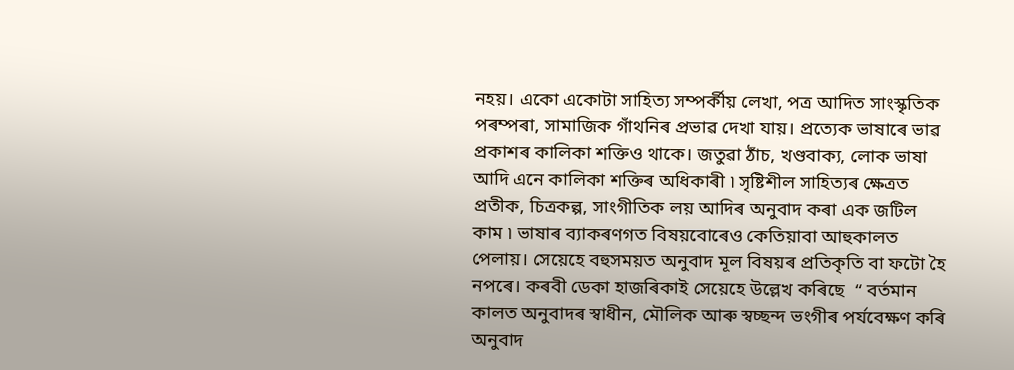নহয়। একো একোটা সাহিত্য সম্পৰ্কীয় লেখা, পত্ৰ আদিত সাংস্কৃতিক পৰম্পৰা, সামাজিক গাঁথনিৰ প্ৰভাৱ দেখা যায়। প্রত্যেক ভাষাৰে ভাৱ প্ৰকাশৰ কালিকা শক্তিও থাকে। জতুৱা ঠাঁচ, খণ্ডবাক্য, লোক ভাষা আদি এনে কালিকা শক্তিৰ অধিকাৰী ৷ সৃষ্টিশীল সাহিত্যৰ ক্ষেত্ৰত প্ৰতীক, চিত্রকল্প, সাংগীতিক লয় আদিৰ অনুবাদ কৰা এক জটিল কাম ৷ ভাষাৰ ব্যাকৰণগত বিষয়বোৰেও কেতিয়াবা আহুকালত পেলায়। সেয়েহে বহুসময়ত অনুবাদ মূল বিষয়ৰ প্ৰতিকৃতি বা ফটো হৈ নপৰে। কৰবী ডেকা হাজৰিকাই সেয়েহে উল্লেখ কৰিছে  “ বৰ্তমান কালত অনুবাদৰ স্বাধীন, মৌলিক আৰু স্বচ্ছন্দ ভংগীৰ পৰ্যবেক্ষণ কৰি অনুবাদ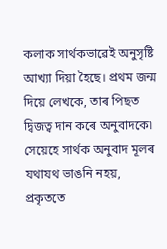কলাক সাৰ্থকভাৱেই অনুসৃষ্টি আখ্যা দিয়া হৈছে। প্রথম জন্ম দিয়ে লেখকে, তাৰ পিছত দ্বিজত্ব দান কৰে অনুবাদকে৷ সেয়েহে সার্থক অনুবাদ মূলৰ যথাযথ ভাঙনি নহয়, প্রকৃততে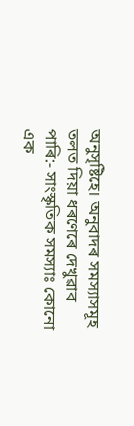অনুসৃষ্টিহে। অনুবাদৰ সমস্যাসমূহ তলত দিয়া ধৰণেৰে দেখুৱাব পাৰি:- সাংস্কৃতিক সমস্যাঃ কোনো এক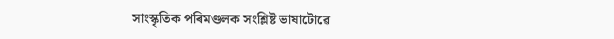সাংস্কৃতিক পৰিমণ্ডলক সংশ্লিষ্ট ভাষাটোৱে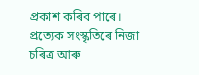প্ৰকাশ কৰিব পাৰে। প্রত্যেক সংস্কৃতিৰে নিজা চৰিত্ৰ আৰু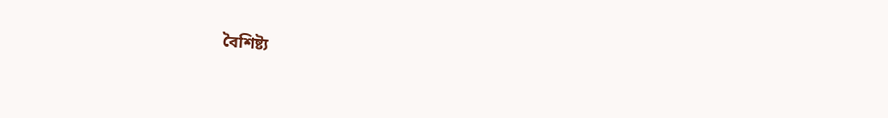বৈশিষ্ট্য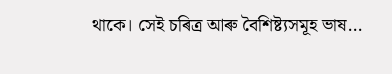থাকে। সেই চৰিত্ৰ আৰু বৈশিষ্ট্যসমূহ ভাষ...